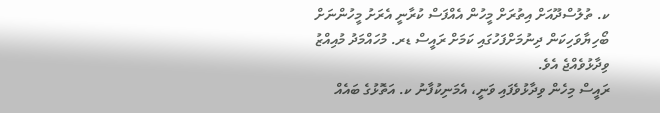ކ. ތުލުސްދޫއަށް އިތުރަށް މީހުން އެއްފަސް ކުރާނީ އެރަށު މީހުންނަށް ބޯހިޔާވަހިކަން ދިނުމަށްފަހުގައި ކަމަށް ރައީސް ޑރ. މުހައްމަދު މުއިއްޒު ވިދާޅުވެއްޖެ އެވެ.
ރައީސް މިހެން ވިދާޅުވެފައި ވަނީ، އެމަނިކުފާނު ކ. އަތޮޅުގެ ބައެއް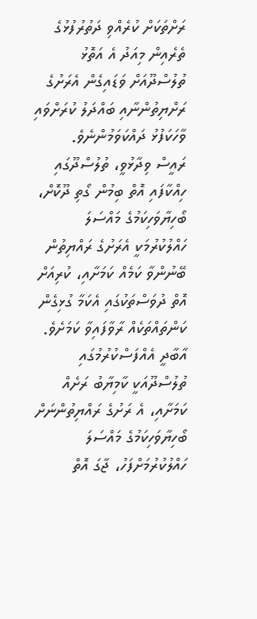ރަށްތަކަށް ކުރެއްވި ދަތުރުފުޅުގެ ތެރެއިން މިއަދު އެ އަތޮޅު ތުލުސްދޫއަށް ވަޑައިގެން އެރަށުގެ ރަށްޔިތުންނާއި ބައްދަލު ކުރަށްވައި ވާހަކަފުޅު ދައްކަވަމުންނެވެ.
ރައީސް ވިދާޅުވީ، ތުލުސްދޫގައި ހިއްކާފައި އޮތް ބިމުން ގޯތި ދޫކޮށް، ބޯހިޔާވަހިކަމުގެ މައްސަލަ ހައްލުކުރުމަކީ އެރަށުގެ ރައްޔިތުން ބޭނުންވާ ކަމެއް ކަމަށާއި، ކުރިއަށް އޮތް ދުވަސްތަކުގައި އެކަމާ ގުޅިގެން ކަންތައްތަކެއް ރާވާފައިވާ ކަމަށެވެ.
އާބާދީ އެއްފަސްކުރުމުގައި ތުލުސްދޫއަކީ ކާމިޔާބު ރަށެއް ކަމަށާއި، އެ ރަށުގެ ރައްޔިތުންނަށް ބޯހިޔާވަހިކަމުގެ މައްސަލަ ހައްލުކުރުމަށްފަހު، ޖާގަ އޮތް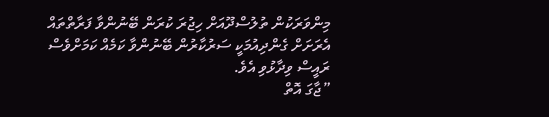މިންވަރަކުން ތުލުސްދޫއަށް ހިޖުރަ ކުރަން ބޭނުންވާ ފަރާތްތައް އެރަށަށް ގެންދިއުމަކީ ސަރުކާރުން ބޭނުންވާ ކަމެއް ކަމަށްވެސް ރައީސް ވިދާޅުވި އެވެ.
”ޖާގަ އޮތް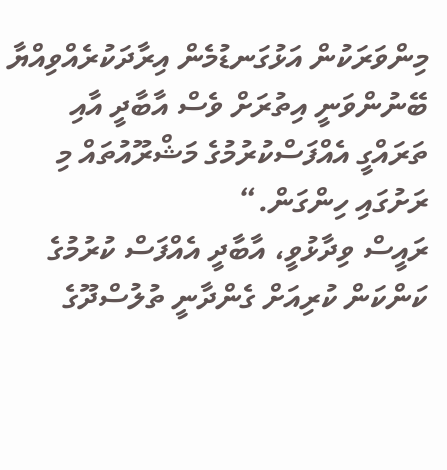މިންވަރަކުން އަޅުގަނޑުމެން އިރާދަކުރެއްވިއްޔާ ބޭނުންވަނީ އިތުރަށް ވެސް އާބާދީ އާއި ތަރައްގީ އެއްފަސްކުރުމުގެ މަޝްރޫއުތައް މި ރަށުގައި ހިންގަން.“
ރައީސް ވިދާޅުވީ، އާބާދީ އެއްފަސް ކުރުމުގެ ކަންކަން ކުރިއަށް ގެންދާނީ ތުލުސްދޫގެ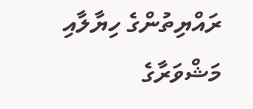ރައްޔިތުންގެ ހިޔާލާއި މަޝްވަރާގެ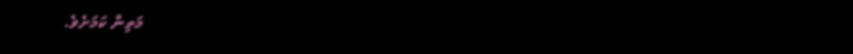މަތިން ކަމަށެވެ.